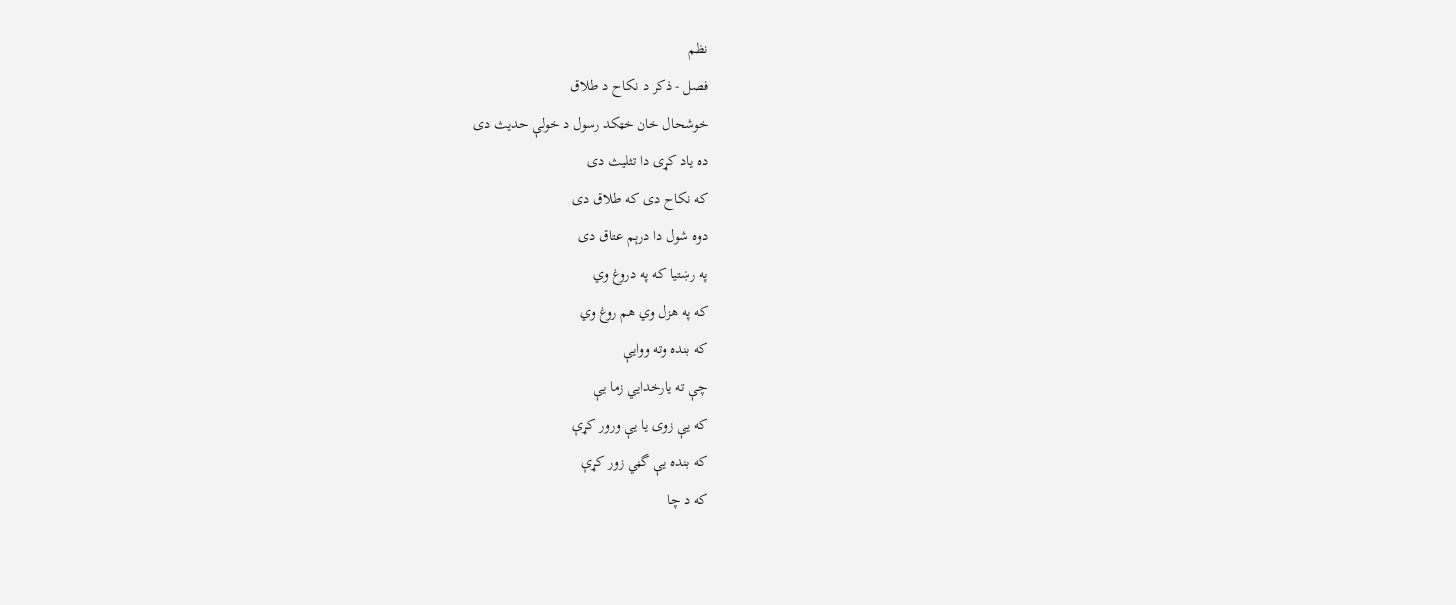نظم
فصل - ذکر د نکاح د طلاق
خوشحال خان خټکد رسول د خولې حديث دی
ده ياد کړی دا تثليث دی
که نکاح دی که طلاق دی
دوه شول دا درېم عتاق دی
په رښتيا که په دروغ وي
که په هزل وي هم روغ وي
که بنده وته ووايې
چې ته يارخدايي زما يې
که يې زوی يا يې ورور کړې
که بنده يې گڼي زور کړې
که د چا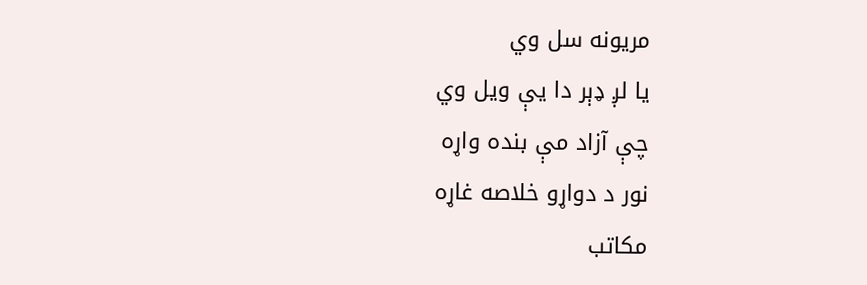مريونه سل وي
يا لږ ډېر دا يې ويل وي
چې آزاد مې بنده واړه
نور د دواړو خلاصه غاړه
مکاتب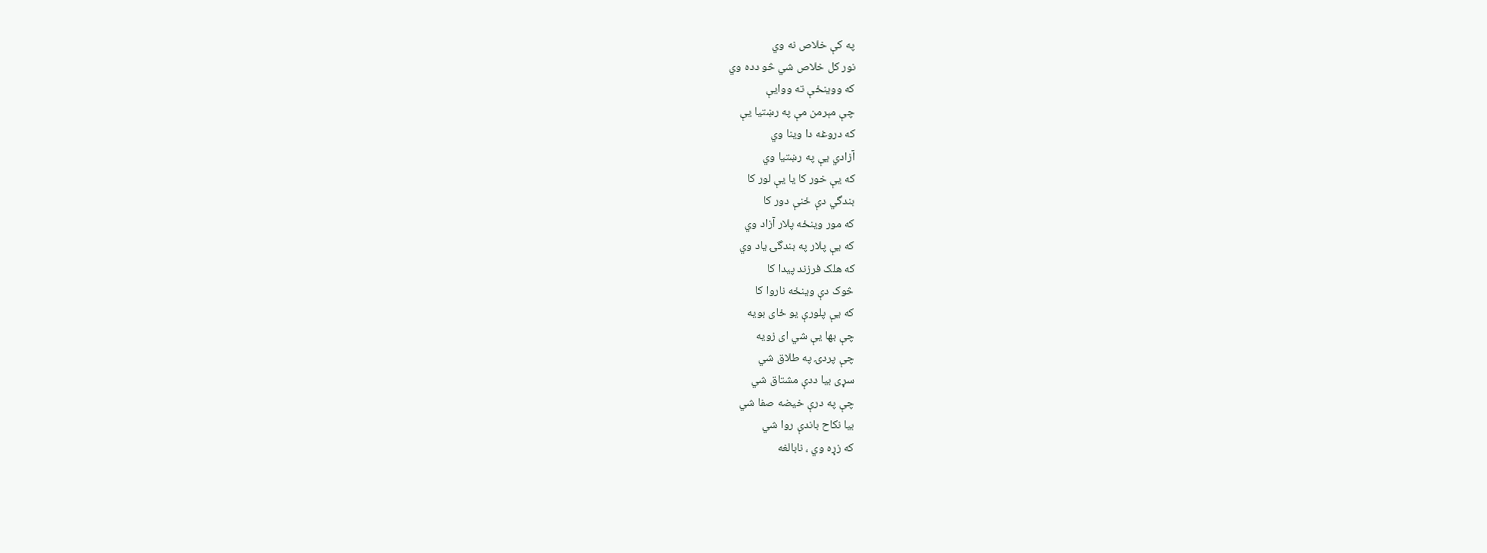په کې خلاص نه وي
نور کل خلاص شي څو دده وي
که ووينځې ته ووايې
چې مېرمن مې په رښتيا يې
که دروغه دا وينا وي
آزادي يې په رښتيا وي
که يې خور کا يا يې لور کا
بندگي دې ځنې دور کا
که مور وينځه پلار آزاد وي
که يې پلار په بندگۍ ياد وي
که هلک فرزند پيدا کا
څوک دې وينځه ناروا کا
که يې پلورې يو ځای بويه
چې بها يې شي ای زويه
چې پردۍ په طلاق شي
سړی بيا ددې مشتاق شي
چې په درې خيضه صفا شي
بيا نکاح باندې روا شي
که زړه وي ، نابالغه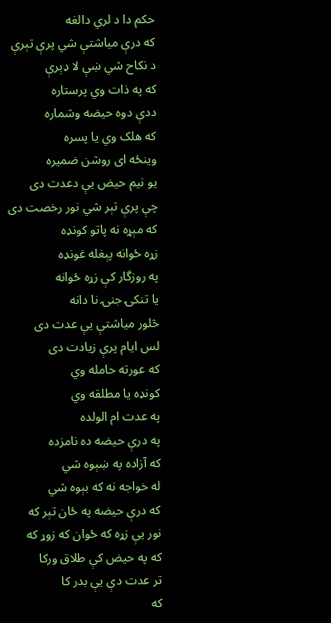حکم دا د لري دالغه
که درې مياشتې شي پرې تېرې
د نکاح شي ښې لا ډېرې
که په ذات وي پرستاره
ددې دوه حيضه وشماره
که هلک وي يا پسره
وينځه ای روشن ضميره
يو نيم حيض يې دعدت دی
چې پرې تېر شي نور رخصت دی
که مېړه نه پاتو کونډه
زړه ځوانه پېغله غونډه
په روزگار کې زړه ځوانه
يا تنکۍ جنۍ نا دانه
څلور مياشتې يې عدت دی
لس ايام پرې زيادت دی
که عورته حامله وي
کونډه يا مطلقه وي
په عدت ام الولده
په درې حيضه ده نامزده
که آزاده په ښېوه شي
له خواجه نه که بېوه شي
که درې حيضه په ځان تېر که
نور يې زړه که ځوان که زوړ که
که په حيض کې طلاق ورکا
تر عدت دې يې بدر کا
که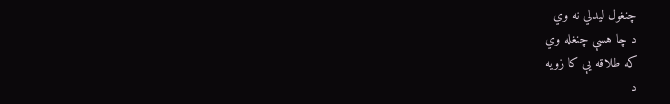چنغول ليدلي نه وي
د چا هسې چنغله وي
که طلاقه يې کا زويه
د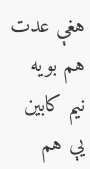هغې عدت هم بويه
نيم کابين يې هم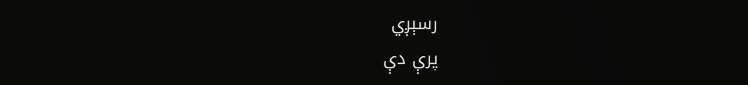رسېږي
پرې دې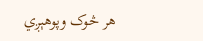هر څوک وپوهېږي